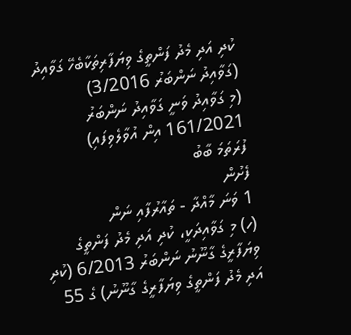ކުދި އަދި މެދު ފަންތީގެ ވިޔަފާރިތަކާބެހޭ ގަވާއިދު
(ގަވާއިދު ނަންބަރު 3/2016)
(މި ގަވާއިދު ވަނީ ގަވާއިދު ނަންބަރު 161/2021 އިން އުވާލެވިފައި)
ފުރަތަމަ ބާބު
ފެށުން
1 ވަނަ މާއްދާ - ތައާރުފާއި ނަން
(ހ) މި ގަވާއިދަކީ، ކުދި އަދި މެދު ފަންތީގެ ވިޔަފާރީގެ ގާނޫނު ނަންބަރު 6/2013 (ކުދި އަދި މެދު ފަންތީގެ ވިޔަފާރީގެ ގާނޫނު) ގެ 55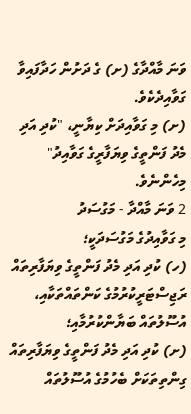ވަނަ މާއްދާގެ (ށ) ގެ ދަށުން ހަދާފައިވާ ގަވާއިދެކެވެ.
(ށ) މި ގަވާއިދަށް ކިޔާނީ، "ކުދި އަދި މެދު ފަންތީގެ ވިޔަފާރީގެ ގަވާއިދު" މިހެންނެވެ.
2 ވަނަ މާއްދާ - މަގުސަދު
މި ގަވާއިދުގެ މަގުސަދަކީ؛
(ހ) ކުދި އަދި މެދު ފަންތީގެ ވިޔަފާރިތައް ރަޖިސްޓަރީކުރުމުގެ ކަންތައްތަކާއި، އުސޫލުތައް ބަޔާންކުރުމާއި؛
(ށ) ކުދި އަދި މެދު ފަންތީގެ ވިޔަފާރިތައް ގިންތިތަކަށް ބެހުމުގެ އުސޫލުތައް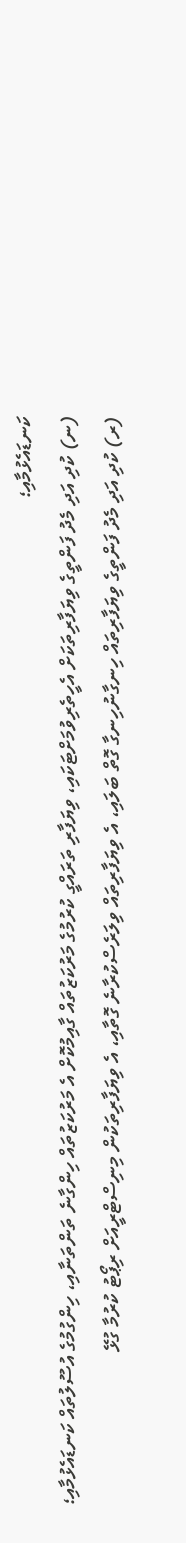ކަނޑައެޅުމާއި؛
(ނ) ކުދި އަދި މެދު ފަންތީގެ ވިޔަފާރިތަކަށް އެހީތެރިވުމަށްޓަކައި، ވިޔަފާރި ތަރައްގީ ކުރުމުގެ މަރުކަޒުތައް ގާއިމުކޮށް އެ މަރުކަޒުތައް ހިންގާނެ ތަންތަނާއި، ހިންގުމުގެ އުސޫލުތައް ކަނޑައެޅުމާއި؛
(ރ) ކުދި އަދި މެދު ފަންތީގެ ވިޔަފާރިތައް ހިނގާނުހިނގާ ގޮތް ބަލައި، އެ ވިޔަފާރިތައް ވިލަރެސްކުރާނެ ގޮތާއި، އެ ވިޔަފާރިތަކުން މިނިސްޓްރީއަށް ރިޕޯޓު ކުރުމާ ގުޅޭ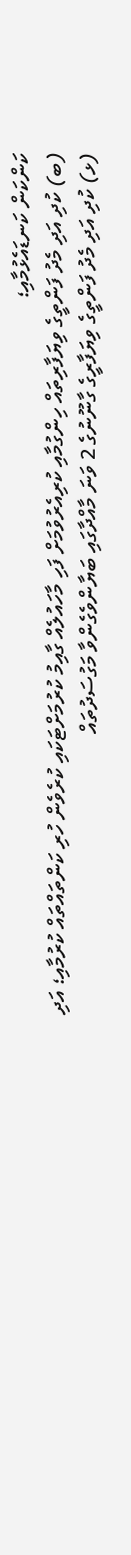ކަންކަން ކަނޑައެޅުމާއި؛
(ބ) ކުދި އަދި މެދު ފަންތީގެ ވިޔަފާރިތައް ހިންގުމާއި ކުރިއެރުވުމަށް ފަހި މާހައުލެއް ގާއިމު ކުރުމަށްޓަކައި ކުރެވެން ހުރި ކަންތައްތައް ކުރުމާއި؛ އަދި
(ޅ) ކުދި އަދި މެދު ފަންތީގެ ވިޔަފާރީގެ ގާނޫނުގެ 2 ވަނަ މާއްދާގައި ބަޔާންވެގެންވާ މަގުސަދުތައް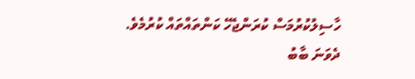ހާސިލުކުރުމަސް ކުރަންޖެހޭ ކަންތައްތައް ކުރުމެވެ.
ދެވަނަ ބާބު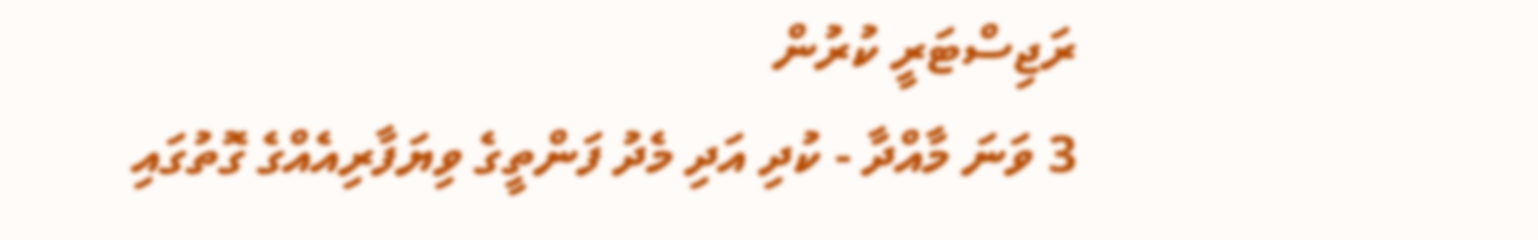ރަޖިސްޓަރީ ކުރުން
3 ވަނަ މާއްދާ - ކުދި އަދި މެދު ފަންތީގެ ވިޔަފާރިއެއްގެ ގޮތުގައި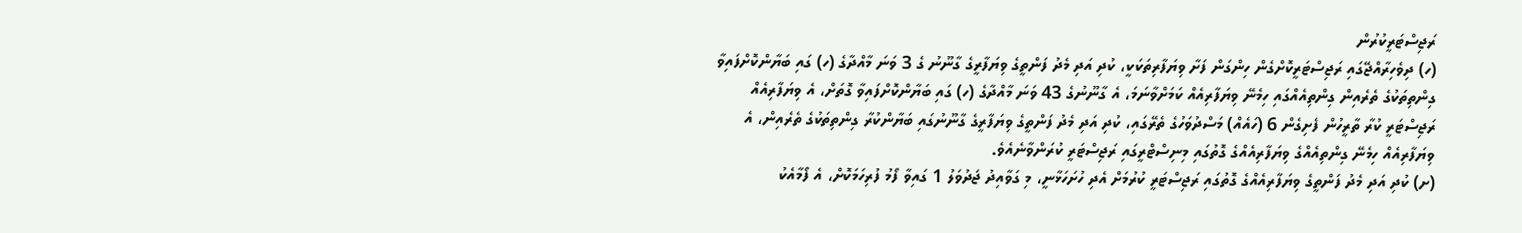ރަޖިސްޓަރީކުރުން
(ހ) ދިވެހިރާއްޖޭގައި ރަޖިސްޓަރީކޮށްގެން ހިންގަން ފަށާ ވިޔަފާރިތަކަކީ، ކުދި އަދި މެދު ފަންތީގެ ވިޔަފާރީގެ ގާނޫނު ގެ 3 ވަނަ މާއްދާގެ (ހ) ގައި ބަޔާންކޮށްފައިވާ ގިންތިތަކުގެ ތެރެއިން ގިންތިއެއްގައި ހިމެނޭ ވިޔަފާރިއެއް ކަމަށްވާނަމަ، އެ ގާނޫނުގެ 43 ވަނަ މާއްދާގެ (ހ) ގައި ބަޔާންކޮށްފައިވާ ގޮތަށް، އެ ވިޔަފާރިއެއް ރަޖިސްޓަރީ ކުރާ ތާރީހުން ފެށިގެން 6 (ހައެއް) މަސްދުވަހުގެ ތެރޭގައި، ކުދި އަދި މެދު ފަންތީގެ ވިޔަފާރީގެ ގާނޫނުގައި ބަޔާންކުރާ ގިންތިތަކުގެ ތެރެއިން، އެ ވިޔަފާރިއެއް ހިމެނޭ ގިންތިއެއްގެ ވިޔަފާރިއެއްގެ ގޮތުގައި މިނިސްޓްރީގައި ރަޖިސްޓަރީ ކުރަންވާނެއެވެ.
(ށ) ކުދި އަދި މެދު ފަންތީގެ ވިޔަފާރިއެއްގެ ގޮތުގައި ރަޖިސްޓަރީ ކުރުމަށް އެދި ހުށަހަޅާނީ، މި ގަވާއިދު ޖަދުވަލު 1 ގައިވާ ފޯމު ފުރިހަމަކޮށް، އެ ފޯމާއެކު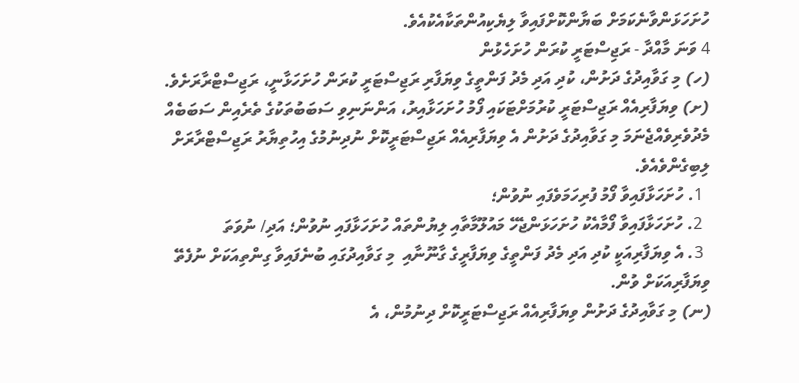ހުށަހަޅަންވާނެކަމަށް ބަޔާންކޮށްފައިވާ ލިޔެކިއުންތަކާއެކުއެވެ.
4 ވަނަ މާއްދާ - ރަޖިސްޓަރީ ކުރަން ހުށަހެޅުން
(ހ) މި ގަވާއިދުގެ ދަށުން، ކުދި އަދި މެދު ފަންތީގެ ވިޔަފާރި ރަޖިސްޓަރީ ކުރަން ހުށަހަޅާނީ، ރަޖިސްޓްރާރަށެވެ.
(ށ) ވިޔަފާރިއެއް ރަޖިސްޓަރީ ކުރުމަށްޓަކައި ފޯމު ހުށަހަޅާއިރު، އަންނަނިވި ސަބަބުތަކުގެ ތެރެއިން ސަބަބެއް މެދުވެރިވެއްޖެނަމަ މި ގަވާއިދުގެ ދަށުން އެ ވިޔަފާރިއެއް ރަޖިސްޓަރީކޮށް ނުދިނުމުގެ އިހުތިޔާރު ރަޖިސްޓްރާރަށް ލިބިގެންވެއެވެ.
  1. ހުށަހަޅާފައިވާ ފޯމު ފުރިހަމަވެފައި ނުވުން؛
  2. ހުށަހަޅާފައިވާ ފޯމާއެކު ހުށަހަޅަންޖެހޭ މައުލޫމާތާއި ލިޔުންތައް ހުށަހަޅާފައި ނުވުން؛ އަދި/ ނުވަތަ
  3. އެ ވިޔަފާރިއަކީ ކުދި އަދި މެދު ފަންތީގެ ވިޔަފާރީގެ ގާނޫނާއި  މި ގަވާއިދުގައި ބުނެފައިވާ ގިންތިއަކަށް ނުފެތޭ ވިޔަފާރިއަކަށް ވުން.
(ނ) މި ގަވާއިދުގެ ދަށުން ވިޔަފާރިއެއް ރަޖިސްޓަރީކޮށް ދިނުމުން، އެ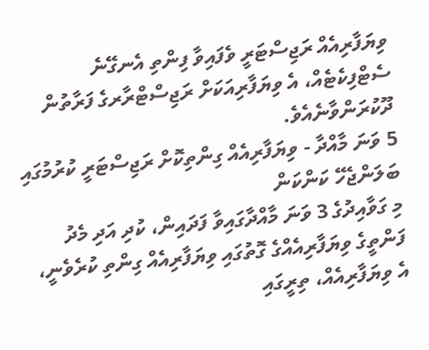ވިޔަފާރިއެއް ރަޖިސްޓަރީ ވެފައިވާ ފިންތި އެނގޭނެ ސެޓްފިކެޓެއް، އެ ވިޔަފާރިއަކަށް ރަޖިސްޓްރާރގެ ފަރާތުން ދޫކުރަންވާނެއެވެ.
5 ވަނަ މާއްދާ - ވިޔަފާރިއެއް ގިންތިކޮށް ރަޖިސްޓަރީ ކުރުމުގައި ބަލަންޖެހޭ ކަންކަން
މި ގަވާއިދުގެ 3 ވަނަ މާއްދާގައިވާ ފަދައިން، ކުދި އަދި މެދު ފަންތީގެ ވިޔަފާރިއެއްގެ ގޮތުގައި ވިޔަފާރިއެއް ގިންތި ކުރެވެނީ، އެ ވިޔަފާރިއެއް، ތިރީގައި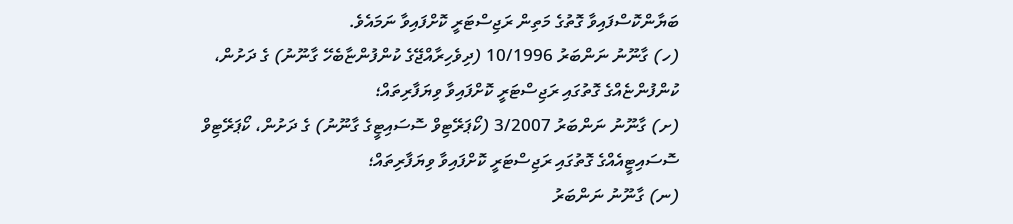ބަޔާންކޮސްފައިވާ ގޮތުގެ މަތިން ރަޖިސްޓަރީ ކޮށްފައިވާ ނަމައެވެ.
(ހ) ގާނޫނު ނަންބަރު 10/1996 (ދިވެހިރާއްޖޭގެ ކުންފުންޏާބެހޭ ގާނޫނު) ގެ ދަށުން، ކުންފުންޏެއްގެ ގޮތުގައި ރަޖިސްޓަރީ ކޮށްފައިވާ ވިޔަފާރިތައް؛
(ށ) ގާނޫނު ނަންބަރު 3/2007 (ކޯޕަރޭޓިވް ސޮސައިޓީގެ ގާނޫނު) ގެ ދަށުން، ކޯޕަރޭޓިވް ސޮސައިޓީއެއްގެ ގޮތުގައި ރަޖިސްޓަރީ ކޮށްފައިވާ ވިޔަފާރިތައް؛
(ނ) ގާނޫނު ނަންބަރު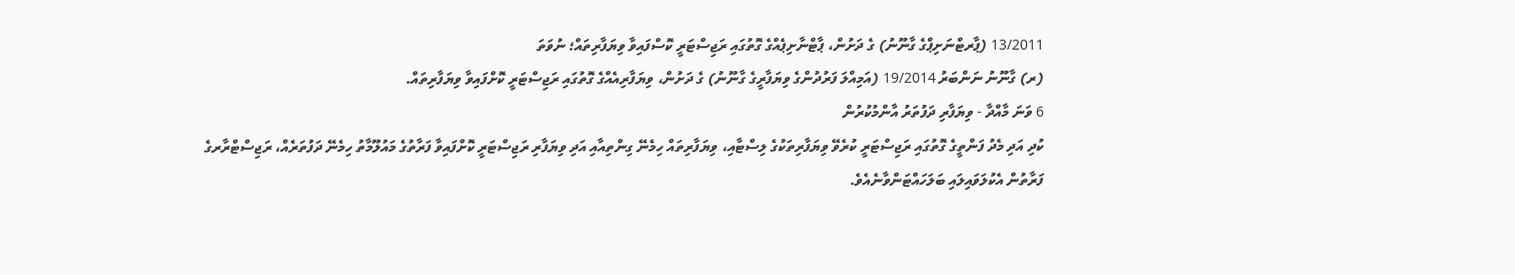13/2011 (ޕާރޓްނަށިޕްގެ ގާނޫނު) ގެ ދަށުން، ޕާޓްނާށިޕެއްގެ ގޮތުގައި ރަޖިސްޓަރީ ކޮސްފައިވާ ވިޔަފާރިތައް؛ ނުވަތަ
(ރ) ގާނޫނު ނަންބަރު 19/2014 (އަމިއްލަ ފަރުދުންގެ ވިޔަފާރީގެ ގާނޫނު) ގެ ދަށުން، ވިޔަފާރިއެއްގެ ގޮތުގައި ރަޖިސްޓަރީ ކޮށްފައިވާ ވިޔަފާރިތައް.
6 ވަނަ މާއްދާ - ވިޔަފާރި ދަފުތަރު އާންމުކުރުން
ކުދި އަދި މެދު ފަންތީގެ ގޮތުގައި ރަޖިސްޓަރީ ކުރެވޭ ވިޔަފާރިތަކުގެ ލިސްޓާއި، ވިޔަފާރިތައް ހިމެނޭ ގިންތިއާއި އަދި ވިޔަފާރި ރަޖިސްޓަރީ ކޮށްފައިވާ ފަރާތުގެ މައުލޫމާތު ހިމެނޭ ދަފުތަރެއް، ރަޖިސްޓްރާރގެ ފަރާތުން އެކުލަވައިލައި ބަލަހައްޓަންވާނެއެވެ.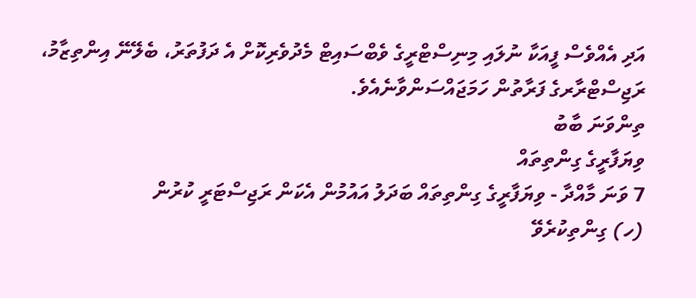އަދި އެއްވެސް ފީއަކާ ނުލައި މިނިސްޓްރީގެ ވެބްސައިޓް މެދުވެރިކޮށް އެ ދަފުތަރު، ބެލޭނޭ އިންތިޒާމު، ރަޖިސްޓްރާރގެ ފަރާތުން ހަމަޖައްސަންވާނެއެވެ.
ތިންވަނަ ބާބު
ވިޔަފާރީގެ ގިންތިތައް
7 ވަނަ މާއްދާ - ވިޔަފާރީގެ ގިންތިތައް ބަދަލު އައުމުން އެކަން ރަޖިސްޓަރީ ކުރުން
(ހ) ގިންތިކުރެވޭ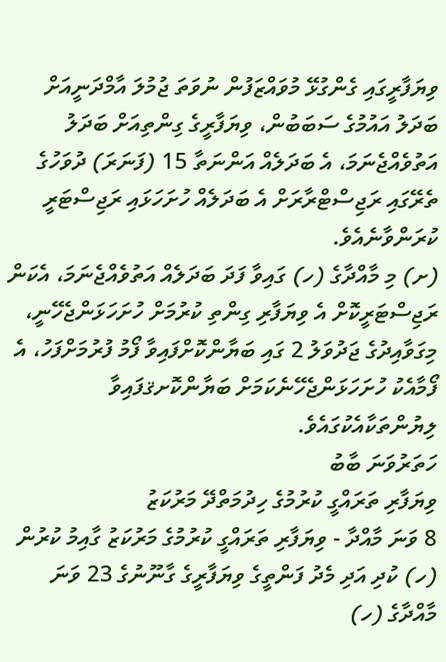ވިޔަފާރީގައި ގެންގުޅޭ މުވައްޒަފުން ނުވަތަ ޖުމުލަ އާމްދަނީއަށް ބަދަލު އައުމުގެ ސަބަބުން، ވިޔަފާރީގެ ގިންތިއަށް ބަދަލު އަތުވެއްޖެނަމަ، އެ ބަދަލެއް އަންނަތާ 15 (ފަނަރަ) ދުވަހުގެ ތެރޭގައި ރަޖިސްޓްރާރަށް އެ ބަދަލެއް ހުށަހަޅައި ރަޖިސްޓަރީ ކުރަންވާނެއެވެ.
(ށ) މި މާއްދާގެ (ހ) ގައިވާ ފަދަ ބަދަލެއް އަތުވެއްޖެނަމަ، އެކަން ރަޖިސްޓަރީކޮށް އެ ވިޔަފާރި ގިންތި ކުރުމަށް ހުށަހަޅަންޖެހޭނީ، މިގަވާއިދުގެ ޖަދުވަލު 2 ގައި ބަޔާންކޮށްފައިވާ ފޯމު ފުރުމަށްފަހު، އެ ފޯމާއެކު ހުށަހަޅަންޖެހޭނެކަމަށް ބަޔާންކޮށޤފައިވާ ލިޔުންތަކާއެކުގައެވެ.
ހަތަރުވަނަ ބާބު
ވިޔަފާރި ތަރައްގީ ކުރުމުގެ ހިދުމަތްދޭ މަރުކަޒު
8 ވަނަ މާއްދާ - ވިޔަފާރި ތަރައްގީ ކުރުމުގެ މަރުކަޒު ގާއިމު ކުރުން
(ހ) ކުދި އަދި މެދު ފަންތީގެ ވިޔަފާރީގެ ގާނޫނުގެ 23 ވަނަ މާއްދާގެ (ހ)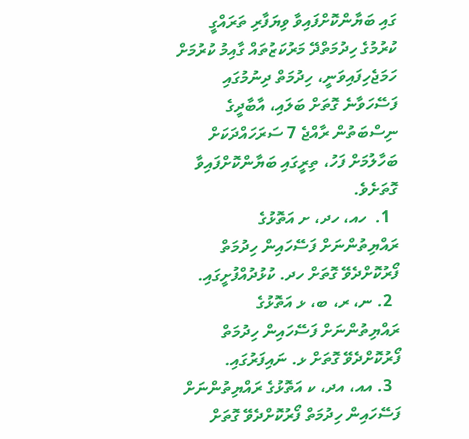ގައި ބަޔާންކޮށްފައިވާ ވިޔަފާރި ތަރައްގީ ކުރުމުގެ ހިދުމަތްދޭ މަރުކަޒުތައް ގާއިމު ކުރުމަށް ހަމަޖެހިފައިވަނީ، ހިދުމަތް ދިނުމުގައި ފަސޭހަވާނެ ގޮތަށް ބަލައި، އާބާދީގެ ނިސްބަތުން ރާއްޖެ 7 ސަރަހައްދަކަށް ބަހާލުމަށް ފަހު، ތިރީގައި ބަޔާންކޮށްފައިވާ ގޮތަށެވެ.
  1.  ހއ، ހދ، ށ އަތޮޅުގެ ރައްޔިތުންނަށް ފަސޭހައިން ހިދުމަތް ފޯރުކޮށްދެވޭ ގޮތަށް ހދ. ކުޅުދުއްފުށީގައި.
  2. ނ، ރ، ބ، ޅ އަތޮޅުގެ ރައްޔިތުންނަށް ފަސޭހައިން ހިދުމަތް ފޯރުކޮށްދެވޭ ގޮތަށް ޅ. ނައިފަރުގައި.
  3. އއ، އދ، ކ އަތޮޅުގެ ރައްޔިތުންނަށް ފަސޭހައިން ހިދުމަތް ފޯރުކޮށްދެވޭ ގޮތަށް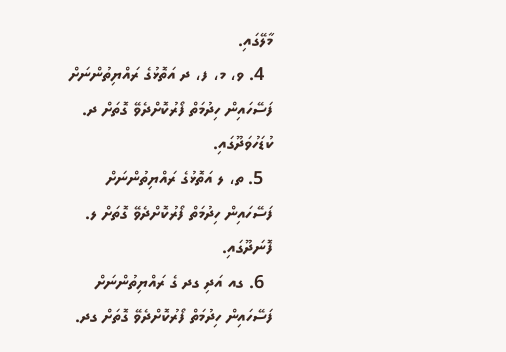މާލޭގައި.
  4. ވ، މ، ފ، ދ އަތޮޅުގެ ރައްޔިތުންނަށް ފަސޭހައިން ހިދުމަތް ފޯރުކޮށްދެވޭ ގޮތަށް ދ. ކުޑަހުވަދޫގައި.
  5. ތ، ލ އަތޮޅުގެ ރައްޔިތުންނަށް ފަސޭހައިން ހިދުމަތް ފޯރުކޮށްދެވޭ ގޮތަށް ލ. ފޮނަދޫގައި.
  6. ގއ އަދި ގދ ގެ ރައްޔިތުންނަށް ފަސޭހައިން ހިދުމަތް ފޯރުކޮށްދެވޭ ގޮތަށް ގދ.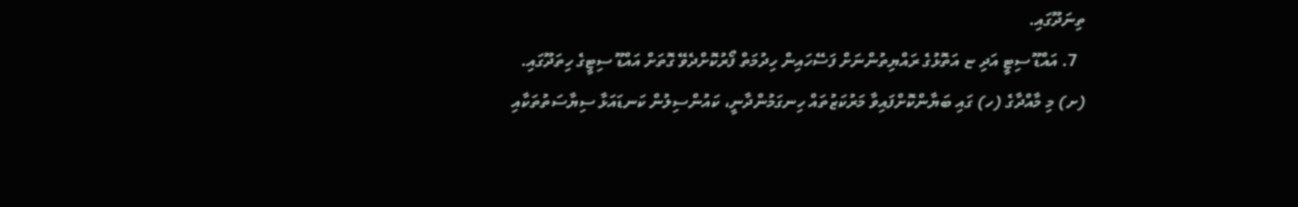ތިނަދޫގައި.
  7. އައްޑޫ ސިޓީ އަދި ޏ އަތޮޅުގެ ރައްޔިތުންނަށް ފަސޭހައިން ހިދުމަތް ފޯރުކޮށްދެވޭ ގޮތަށް އައްޑޫ ސިޓީގެ ހިތަދޫގައި.
(ށ) މި މާއްދާގެ (ހ) ގައި ބަޔާންކޮށްފައިވާ މަރުކަޒުތައް ހިނގަމުންދާނީ، ކައުންސިލުން ކަނޑައަޅާ ސިޔާސަތުތަކާއި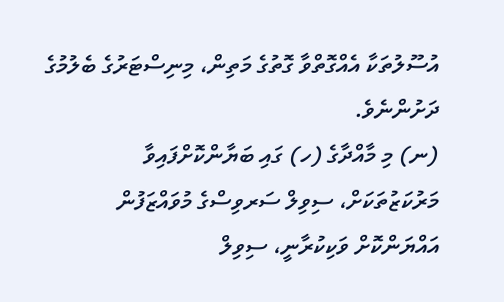އުސޫލުތަކާ އެއްގޮތްވާ ގޮތުގެ މަތިން، މިނިސްޓަރުގެ ބެލުމުގެ ދަށުންނެވެ.
(ނ) މި މާއްދާގެ (ހ) ގައި ބަޔާންކޮށްފައިވާ މަރުކަޒުތަކަށް، ސިވިލް ސަރވިސްގެ މުވައްޒަފުން އައްޔަންކޮށް ވަކިކުރާނީ، ސިވިލް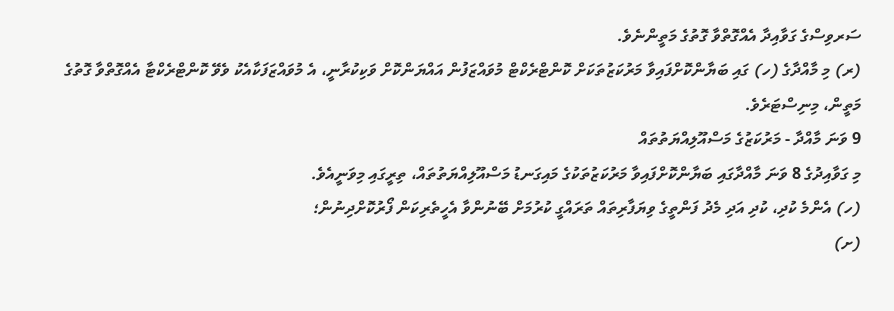ސަރވިސްގެ ގަވާއިދާ އެއްގޮތްވާ ގޮތުގެ މަތީންނެވެ.
(ރ) މި މާއްދާގެ (ހ) ގައި ބަޔާންކޮށްފައިވާ މަރުކަޒުތަކަށް ކޮންޓްރެކްޓް މުވައްޒަފުން އައްޔަންކޮށް ވަކިކުރާނީ، އެ މުވައްޒަފަކާއެކު ވެވޭ ކޮންޓްރެކްޓާ އެއްގޮތްވާ ގޮތުގެ މަތީން، މިނިސްޓަރެވެ.
9 ވަނަ މާއްދާ - މަރުކަޒުގެ މަސްއޫލިއްޔަތުތައް
މި ގަވާއިދުގެ 8 ވަނަ މާއްދާގައި ބަޔާންކޮށްފައިވާ މަރުކަޒުތަކުގެ މައިގަނޑު މަސްއޫލިއްޔަތުތައް، ތިރީގައި މިވަނީއެވެ.
(ހ) އެންމެ ކުދި، ކުދި އަދި މެދު ފަންތީގެ ވިޔަފާރިތައް ތަރައްގީ ކުރުމަށް ބޭނުންވާ އެހީތެރިކަން ފޯރުކޮށްދިނުން؛
(ށ)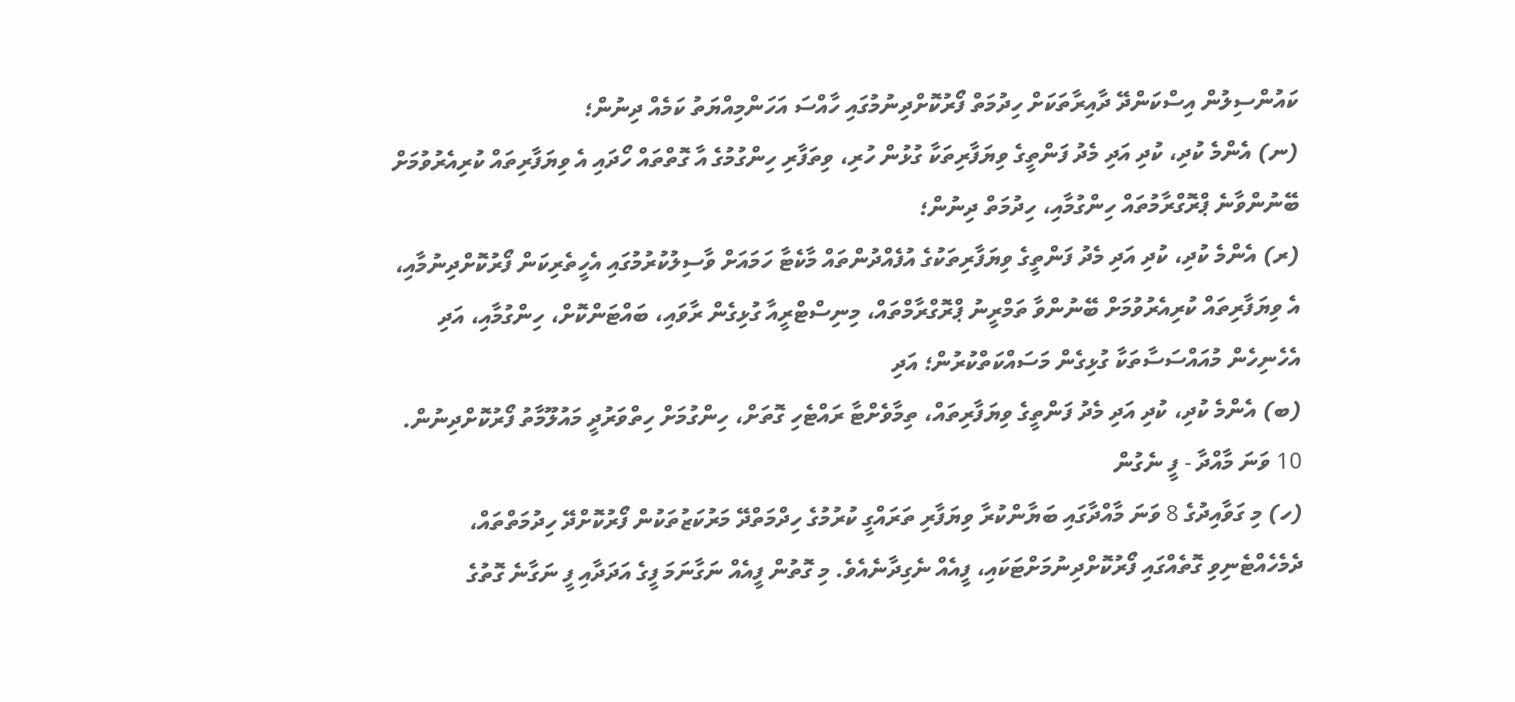ކައުންސިލުން އިސްކަންދޭ ދާއިރާތަކަށް ހިދުމަތް ފޯރުކޮށްދިނުމުގައި ހާއްސަ އަހަންމިއްޔަތު ކަމެއް ދިނުން؛
(ނ) އެންމެ ކުދި، ކުދި އަދި މެދު ފަންތީގެ ވިޔަފާރިތަކާ ގުޅުން ހުރި، ވިތަފާރި ހިންގުމުގެ އާ ގޮތްތައް ހޯދައި އެ ވިޔަފާރިތައް ކުރިއެރުވުމަށް ބޭނުންވާނެ ޕްރޮގްރާމުތައް ހިންގުމާއި، ހިދުމަތް ދިނުން؛
(ރ) އެންމެ ކުދި، ކުދި އަދި މެދު ފަންތީގެ ވިޔަފާރިތަކުގެ އުފެއްދުންތައް މާކެޓާ ހަމައަށް ވާސިލުކުރުމުގައި އެހީތެރިކަން ފޯރުކޮށްދިނުމާއި، އެ ވިޔަފާރިތައް ކުރިއެރުވުމަށް ބޭނުންވާ ތަމްރީނު ޕްރޮގްރާމްތައް، މިނިސްޓްރީއާ ގުޅިގެން ރާވައި، ބައްޓަންކޮށް، ހިންގުމާއި، އަދި އެހެނިހެން މުއައްސަސާތަކާ ގުޅިގެން މަސައްކަތްކުރުން؛ އަދި
(ބ) އެންމެ ކުދި، ކުދި އަދި މެދު ފަންތީގެ ވިޔަފާރިތައް، ތިމާވެށްޓާ ރައްޓެހި ގޮތަށް، ހިންގުމަށް ހިތްވަރުދީ މައުލޫމާތު ފޯރުކޮށްދިނުން.
10 ވަނަ މާއްދާ - ފީ ނެގުން
(ހ) މި ގަވާއިދުގެ 8 ވަނަ މާއްދާގައި ބަޔާންކުރާ ވިޔަފާރި ތަރައްގީ ކުރުމުގެ ހިދްމަތްދޭ މަރުކަޒުތަކުން ފޯރުކޮށްދޭ ހިދުމަތްތައް، ދެމެހެއްޓެނިވި ގޮތެއްގައި ފޯރުކޮށްދިނުމަށްޓަކައި، ފީއެއް ނެގިދާނެއެވެ. މި ގޮތުން ފީއެއް ނަގާނަމަ ފީގެ އަދަދާއި ފީ ނަގާނެ ގޮތުގެ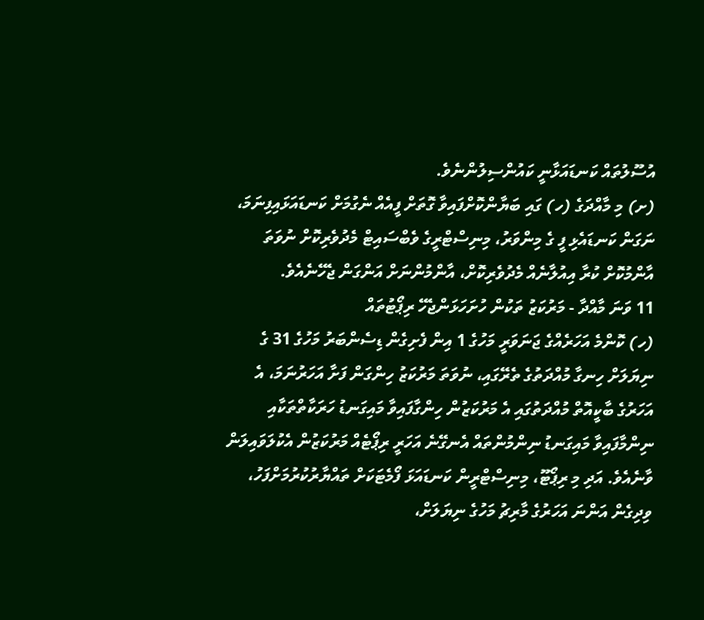އުސޫލުތައް ކަނޑައަޅާނީ ކައުންސިލުންނެވެ.
(ށ) މި މާއްދަގެ (ހ) ގައި ބަޔާންކޮށްފައިވާ ގޮތަށް ފީއެއް ނެގުމަށް ކަނޑައަޅައިފިނަމަ، ނަގަން ކަނޑައެޅި ފީ ގެ މިންވަރު، މިނިސްޓްރީގެ ވެބްސައިޓް މެދުވެރިކޮށް ނުވަތަ އާންމުކޮށް ކުރާ އިއުލާނެއް މެދުވެރިކޮށް، އާންމުންނަށް އަންގަން ޖެހޭނެއެވެ.
11 ވަނަ މާއްދާ - މަރުކަޒު ތަކުން ހުށަހަޅަންޖެހޭ ރިޕޯޓުތައް
(ހ) ކޮންމެ އަހަރެއްގެ ޖަނަވަރީ މަހުގެ 1 އިން ފެށިގެން ޑިސެންބަރު މަހުގެ 31 ގެ ނިޔަލަށް ހިނގާ މުއްދަތުގެ ތެރޭގައި، ނުވަތަ މަރުކަޒު ހިންގަން ފަށާ އަހަރުނަމަ، އެ އަހަރުގެ ބާކީއޮތް މުއްދަތުގައި އެ މަރުކަޒުން ހިންގާފައިވާ މައިގަނޑު ހަރަކާތްތަކާއި ނިންމާފައިވާ މައިގަނޑު ނިންމުންތައް އެނގޭނެ އަހަރީ ރިޕޯޓެއް މަރުކަޒުން އެކުލަވައިލަން ވާނެއެވެ. އަދި މި ރިޕޯޓޫ، މިނިސްޓްރީން ކަނޑައަޅަ ފޯމެޓަކަށް ތައްޔާރުކުރުމަށްފަހު، ވިދިގެން އަންނަ އަހަރުގެ މާރިޗު މަހުގެ ނިޔަލަށް،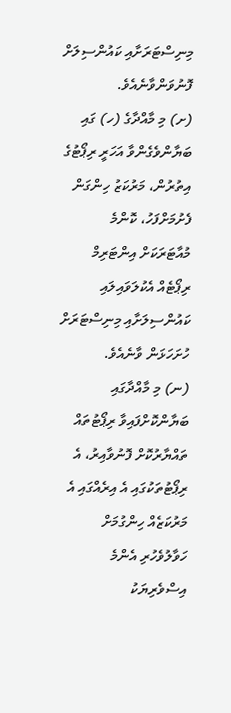މިނިސްޓަރަށާއި ކައުންސިލަށް ފޮނުވަންވާނެއެވެ.
(ށ) މި މާއްދާގެ (ހ) ގައި ބަޔާންވެގެންވާ އަހަރީ ރިޕޯޓުގެ އިތުރުން، މަރުކަޒު ހިންގަން ފެށުމަށްފަހު، ކޮންމެ މުއާޓަރަކަށް އިންޓަރިމް ރިޕޯޓެއް އެކުލަވައިލައި ކައުންސިލަށާއި މިނިސްޓަރަށް ހުށަހަޅަން ވާނެއެވެ.
(ނ) މި މާއްދާގައި ބަޔާންކޮށްފައިވާ ރިޕޯޓުތައް ތައްޔާރުކޮށް ފޮނުވާއިރު، އެ ރިޕޯޓުތަކުގައި އެ އިރެއްގައި އެ މަރުކަޒެއް ހިންގުމަށް ހަވާލުވެހުރި އެންމެ އިސްވެރިޔަކު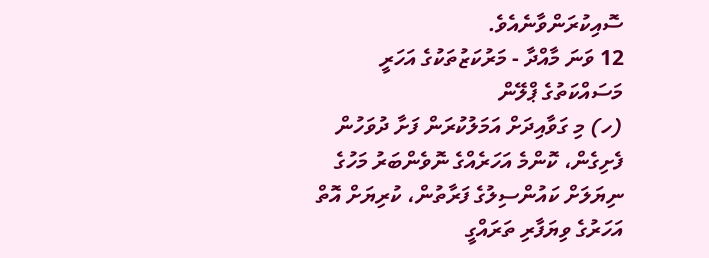ސޮއިކުރަންވާނެއެވެ.
12 ވަނަ މާއްދާ - މަރުކަޒުތަކުގެ އަހަރީ މަސައްކަތުގެ ޕްލޭން
(ހ) މި ގަވާއިދަށް އަމަލުކުރަން ފަށާ ދުވަހުން ފެށިގެން، ކޮންމެ އަހަރެއްގެ ނޮވެންބަރު މަހުގެ ނިޔަލަށް ކައުންސިލުގެ ފަރާތުން، ކުރިޔަށް އޮތް އަހަރުގެ ވިޔަފާރި ތަރައްގީ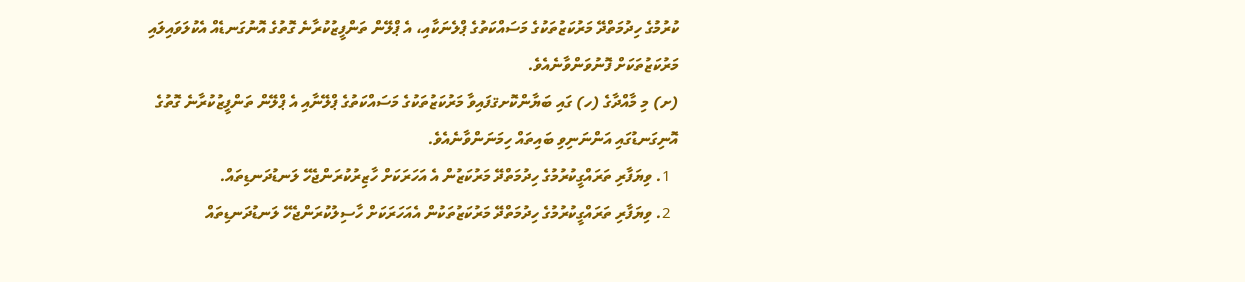ކުރުމުގެ ހިދުމަތްދޭ މަރުކަޒުތަކުގެ މަސައްކަތުގެ ޕްލެނަކާއި، އެ ޕްލޭން ތަންފީޒުކުރާނެ ގޮތުގެ އޮނުގަނޑެއް އެކުލަވައިލައި މަރުކަޒުތަކަށް ފޮނުވަންވާނެއެވެ.
(ށ) މި މާއްދާގެ (ހ) ގައި ބަޔާންކޮށޤފައިވާ މަރުކަޒުތަކުގެ މަސައްކަތުގެ ޕްލޭނާއި އެ ޕްލޭން ތަންފީޒުކުރާނެ ގޮތުގެ އޮނިގަނޑުގައި އަންނަނިވި ބައިތައް ހިމަނަންވާނެއެވެ.
  1. ވިޔަފާރި ތަރައްގީކުރުމުގެ ހިދުމަތްދޭ މަރުކަޒުން އެ އަހަރަކަށް ހާޒިރުކުރަންޖެހޭ ލަނޑުދަނޑިތައް.
  2. ވިޔަފާރި ތަރައްގީކުރުމުގެ ހިދުމަތްދޭ މަރުކަޒުތަކުން އެއަހަރަކަށް ހާސިލުކުރަންޖެހޭ ލަނޑުދަނޑިތައް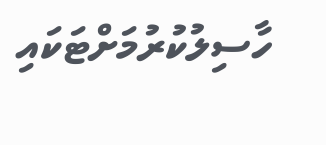ހާސިލުކުރުމަށްޓަކައި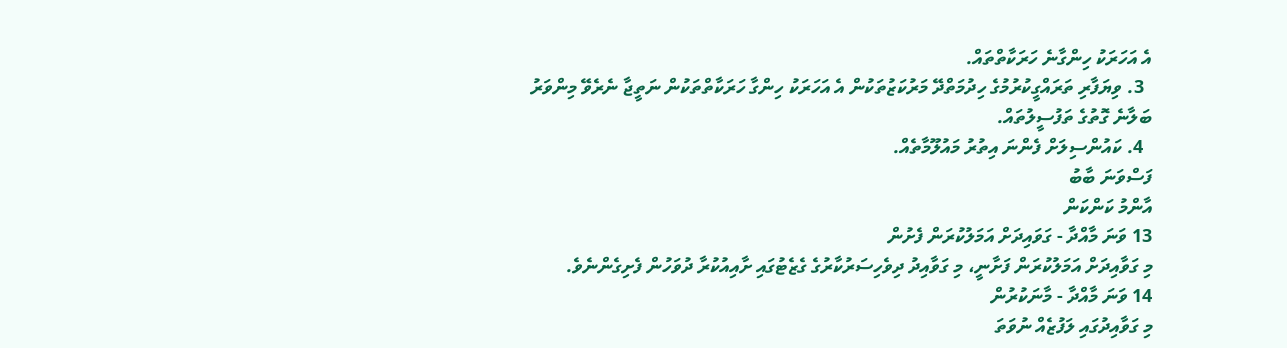އެ އަހަރަކު ހިންގާނެ ހަރަކާތްތައް.
  3. ވިޔަފާރި ތަރައްގީކުރުމުގެ ހިދުމަތްދޭ މަރުކަޒުތަކުން އެ އަހަރަކު ހިންގާ ހަރަކާތްތަކުން ނަތީޖާ ނެރެވޭ މިންވަރު ބަލާނެ ގޮތުގެ ތަފުސީލުތައް.
  4. ކައުންސިލަށް ފެންނަ އިތުރު މައުލޫމާތެއް.
ފަސްވަނަ ބާބު
އާންމު ކަންކަން
13 ވަނަ މާއްދާ - ގަވައިދަށް އަމަލުކުރަން ފެށުން
މި ގަވާއިދަށް އަމަލުކުރަން ފަށާނީ، މި ގަވާއިދު ދިވެހިސަރުކާރުގެ ގެޒެޓުގައި ށާއިއުކުރާ ދުވަހުން ފެށިގެންނެވެ.
14 ވަނަ މާއްދާ - މާނަކުރުން
މި ގަވާއިދުގައި ލަފުޒެއް ނުވަތަ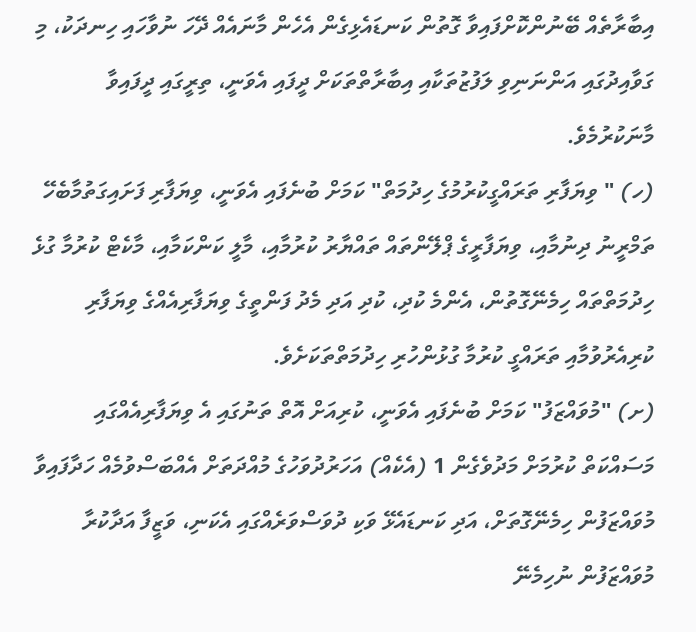އިބާރާތެއް ބޭނުންކޮށްފައިވާ ގޮތުން ކަނޑައެޅިގެން އެހެން މާނައެއް ދޭހަ ނުވާހައި ހިނދަކު، މި ގަވާއިދުގައި އަންނަނިވި ލަފުޒުތަކާއި އިބާރާތްތަކަށް ދީފައި އެވަނީ، ތިރީގައި ދީފައިވާ މާނަކުރުމެވެ.
(ހ) " ވިޔަފާރި ތަރައްގީކުރުމުގެ ހިދުމަތް" ކަމަށް ބުނެފައި އެވަނީ، ވިޔަފާރި ފަށައިގަތުމާބެހޭ ތަމްރީނު ދިނުމާއި، ވިޔަފާރީގެ ޕްލޭންތައް ތައްޔާރު ކުރުމާއި، މާލީ ކަންކަމާއި، މާކެޓް ކުރުމާ ގުޅެ ހިދުމަތްތައް ހިމެނޭގޮތުން، އެންމެ ކުދި، ކުދި އަދި މެދު ފަންތީގެ ވިޔަފާރިއެއްގެ ވިޔަފާރި ކުރިއެރުވުމާއި ތަރައްގީ ކުރުމާ ގުޅުންހުރި ހިދުމަތްތަކަށެވެ.
(ށ) "މުވައްޒަފު" ކަމަށް ބުނެފައި އެވަނީ، ކުރިއަށް އޮތް ތަނުގައި އެ ވިޔަފާރިއެއްގައި މަސައްކަތް ކުރުމަށް މަދުވެގެން 1 (އެކެއް) އަހަރުދުވަހުގެ މުއްދަތަށް އެއްބަސްވުމެއް ހަދާފައިވާ މުވައްޒަފުން ހިމެނޭގޮތަށް، އަދި ކަނޑައެޅޭ ވަކި ދުވަސްވަރެއްގައި އެކަނި، ވަޒީފާ އަދާކުރާ މުވައްޒަފުން ނުހިމެނޭ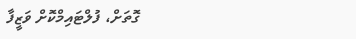ގޮތަށް، ފުލްޓައިމްކޮށް ވަޒީފާ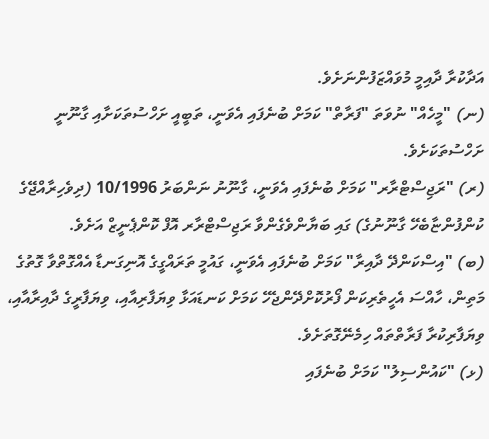އަދާކުރާ ދާއިމީ މުވައްޒަފުންނަށެވެ.
(ނ) "މީހެއް" ނުވަތަ "ފަރާތް" ކަމަށް ބުނެފައި އެވަނީ، ތަބީއީ ށަހްސުތަކަށާއި ގާނޫނީ ށަހްސުތަކަށެވެ.
(ރ) "ރަޖިސްޓްރާރ" ކަމަށް ބުނެފައި އެވަނީ، ގާނޫނު ނަންބަރު 10/1996 (ދިވެހިރާއްޖޭގެ ކުންފުންޏާބެހޭ ގާނޫނުގެ) ގައި ބަޔާންވެގެންވާ ރަޖިސްޓްރާރ އޮފް ކޮންޕެނީޒް އަށެވެ.
(ބ) "އިސްކަންދޭ ދާއިރާ" ކަމަށް ބުނެފައި އެވަނީ، ގައުމީ ތަރައްގީގެ އޮނިގަނޑާ އެއްގޮތްވާ ގޮތުގެ މަތިން، ހާއްސަ އެހީތެރިކަން ފޯރުކޮށްދޭންޖެހޭ ކަމަށް ކަނޑައަޅާ ވިޔަފާރިއާއި، ވިޔަފާރީގެ ދާއިރާއާއި، ވިޔަފާރިކުރާ ފަރާތްތައް ހިމެނޭގޮތަށެވެ.
(ޅ) "ކައުންސިލު" ކަމަށް ބުނެފައި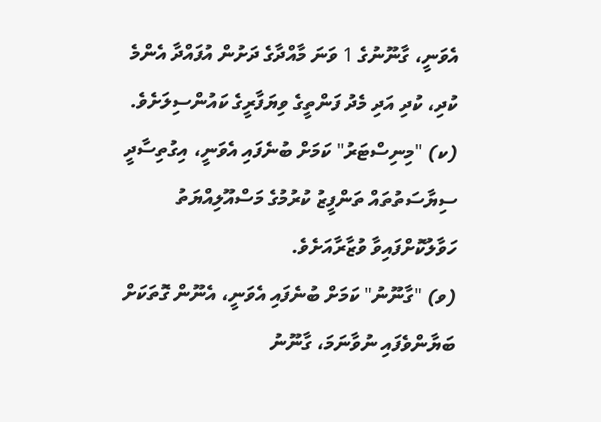އެވަނީ، ގާނޫނުގެ 1 ވަނަ މާއްދާގެ ދަށުން އުފައްދާ އެންމެ ކުދި، ކުދި އަދި މެދު ފަންތީގެ ވިޔަފާރީގެ ކައުންސިލަށެވެ.
(ކ) "މިނިސްޓަރު" ކަމަށް ބުނެފައި އެވަނީ، އިގުތިސާދީ ސިޔާސަތުތައް ތަންފީޒު ކުރުމުގެ މަސްއޫލިއްޔަތު ހަވާލުކޮށްފައިވާ ވުޒާރާއަށެވެ.
(ވ) "ގާނޫނު" ކަމަށް ބުނެފައި އެވަނީ، އެނޫން ގޮތަކަށް ބަޔާންވެފައި ނުވާނަމަ، ގާނޫނު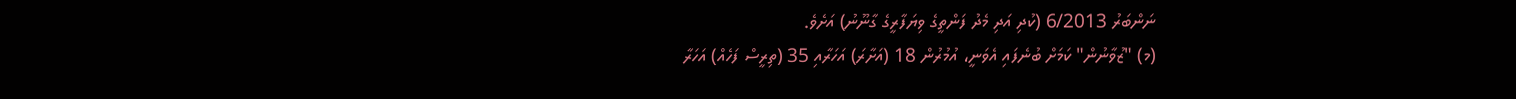ނަންބަރު 6/2013 (ކުދި އަދި މެދު ފަންތީގެ ވިޔަފާރީގެ ގާނޫނު) އަށެވެ.
(މ) "ޒުވާނުން" ކަމަށް ބުނެފައި އެވަނީ، އުމުރުން 18 (އަށާރަ) އަހަރާއި 35 (ތިރީސް ފަހެއް) އަހަރާ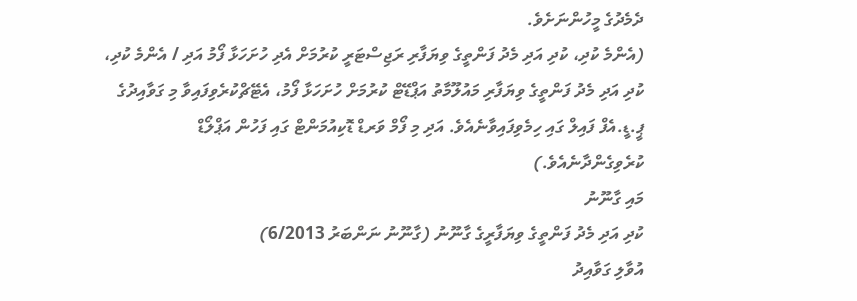ދެމެދުގެ މީހުންނަށެވެ.
(އެންމެ ކުދި، ކުދި އަދި މެދު ފަންތީގެ ވިޔަފާރި ރަޖިސްޓަރީ ކުރުމަށް އެދި ހުށަހަޅާ ފޯމު އަދި / އެންމެ ކުދި، ކުދި އަދި މެދު ފަންތީގެ ވިޔަފާރި މައުލޫމާތު އަޕްޑޭޓް ކުރުމަށް ހުށަހަޅާ ފޯމު، އެޓޭޗްކުރެވިފައިވާ މި ގަވާއިދުގެ ޕީ.ޑީ.އެފް ފައިލް ގައި ހިމެވިފައިވާނެއެވެ. އަދި މި ފޯމް ވަރޑް ޑޮކިއުމަންޓް ގައި ފަހުން އަޕްލޯޑް ކުރެވިގެންދާނެއެވެ.)
މައި ގާނޫނު
ކުދި އަދި މެދު ފަންތީގެ ވިޔަފާރީގެ ގާނޫނު (ގާނޫނު ނަންބަރު 6/2013)
އުވާލި ގަވާއިދު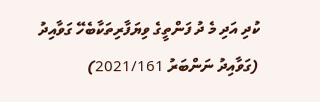ކުދި އަދި މެ ދު ފަންތީގެ ވިޔަފާރިތަކާބެހޭ ގަވާއިދު (ގަވާއިދު ނަންބަރު 2021/161)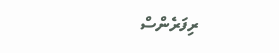ރިފަރެންސް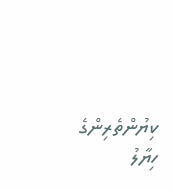ކިޔުންތެރިންގެ ހިޔާލު